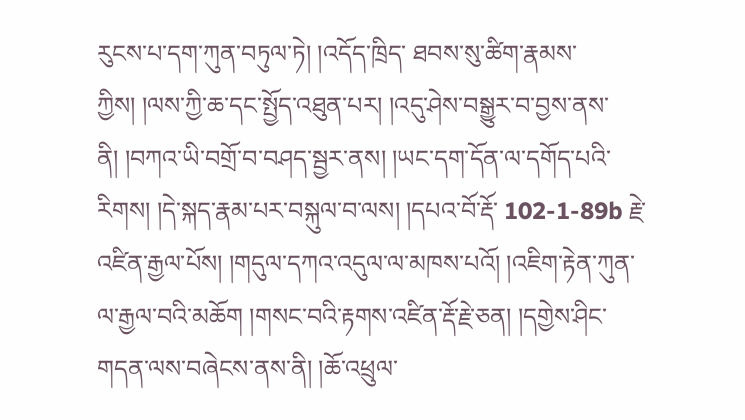རུངས་པ་དག་ཀུན་བཏུལ་ཏེ། །འདོད་ཁྲིད་ ཐབས་སུ་ཚིག་རྣམས་ཀྱིས། །ལས་ཀྱི་ཆ་དང་སྤྱོད་འཐུན་པར། །འདུ་ཤེས་བསྒྱུར་བ་བྱས་ནས་ནི། །བཀའ་ཡི་བགྲོ་བ་བཤད་སྦྱར་ནས། །ཡང་དག་དོན་ལ་དགོད་པའི་རིགས། །དེ་སྐད་རྣམ་པར་བསྐུལ་བ་ལས། །དཔའ་བོ་རྡོ་ 102-1-89b རྗེ་འཛིན་རྒྱལ་པོས། །གདུལ་དཀའ་འདུལ་ལ་མཁས་པའོ། །འཇིག་རྟེན་ཀུན་ལ་རྒྱལ་བའི་མཆོག །གསང་བའི་རྟགས་འཛིན་རྡོ་རྗེ་ཅན། །དགྱེས་ཤིང་གདན་ལས་བཞེངས་ནས་ནི། །ཆོ་འཕྲུལ་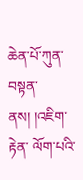ཆེན་པོ་ཀུན་བསྟན་ནས། །འཇིག་རྟེན་ ལོག་པའི་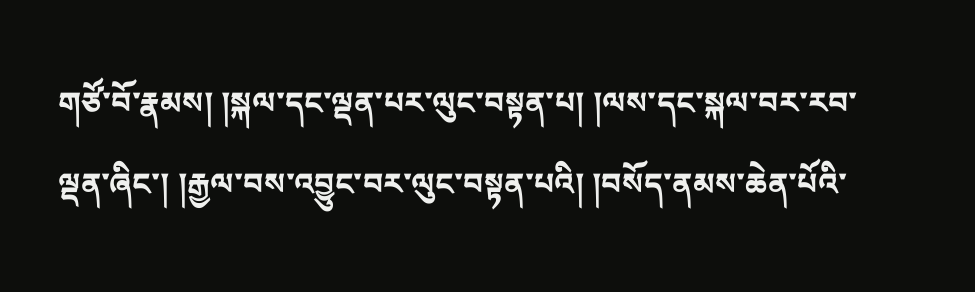གཙོ་བོ་རྣམས། །སྐལ་དང་ལྡན་པར་ལུང་བསྟན་པ། །ལས་དང་སྐལ་བར་རབ་ལྡན་ཞིང་། །རྒྱལ་བས་འབྱུང་བར་ལུང་བསྟན་པའི། །བསོད་ནམས་ཆེན་པོའི་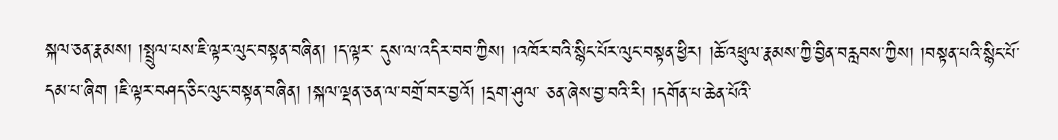སྐལ་ཅན་རྣམས། །སྤྲུལ་པས་ཇི་ལྟར་ལུང་བསྟན་བཞིན། །ད་ལྟར་ དུས་ལ་འདིར་བབ་ཀྱིས། །འཁོར་བའི་སྙིང་པོར་ལུང་བསྟན་ཕྱིར། །ཆོ་འཕྲུལ་རྣམས་ཀྱི་བྱིན་བརླབས་ཀྱིས། །བསྟན་པའི་སྙིང་པོ་དམ་པ་ཞིག །ཇི་ལྟར་བཤད་ཅིང་ལུང་བསྟན་བཞིན། །སྐལ་ལྡན་ཅན་ལ་བགྲོ་བར་བྱའོ། །དྲག་ཤུལ་ ཅན་ཞེས་བྱ་བའི་རི། །དགོན་པ་ཆེན་པོའི་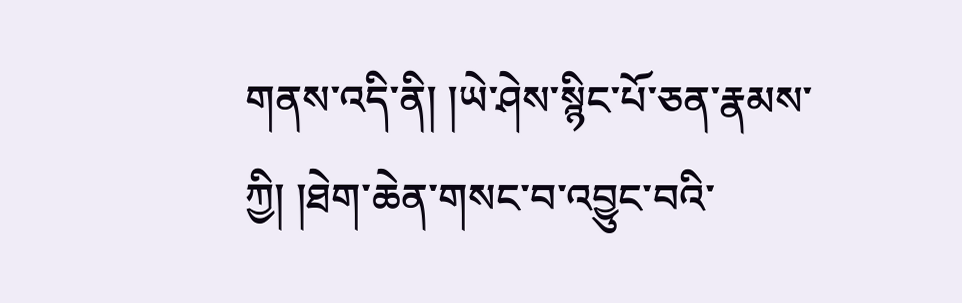གནས་འདི་ནི། །ཡེ་ཤེས་སྙིང་པོ་ཅན་རྣམས་ཀྱི། །ཐེག་ཆེན་གསང་བ་འབྱུང་བའི་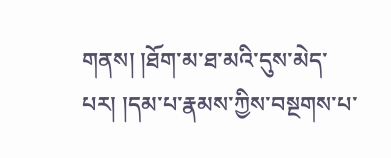གནས། །ཐོག་མ་ཐ་མའི་དུས་མེད་པར། །དམ་པ་རྣམས་ཀྱིས་བསྔགས་པ་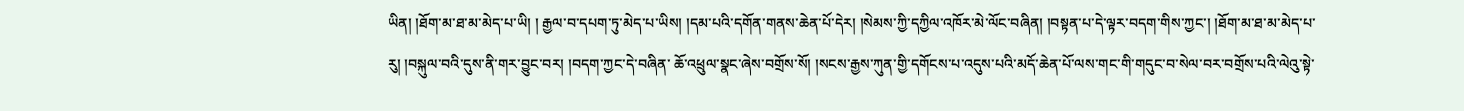ཡིན། །ཐོག་མ་ཐ་མ་མེད་པ་ཡི། ། རྒྱལ་བ་དཔག་ཏུ་མེད་པ་ཡིས། །དམ་པའི་དགོན་གནས་ཆེན་པོ་དེར། །སེམས་ཀྱི་དཀྱིལ་འཁོར་མེ་ལོང་བཞིན། །བསྟན་པ་དེ་ལྟར་བདག་གིས་ཀྱང་། །ཐོག་མ་ཐ་མ་མེད་པ་རུ། །བསྐུལ་བའི་དུས་ནི་གར་བྱུང་བར། །བདག་ཀྱང་དེ་བཞིན་ ཆོ་འཕྲུལ་སྣང་ཞེས་བགྲོས་སོ། །སངས་རྒྱས་ཀུན་གྱི་དགོངས་པ་འདུས་པའི་མདོ་ཆེན་པོ་ལས་གང་གི་གདུང་བ་སེལ་བར་བགྲོས་པའི་ལེའུ་སྟེ་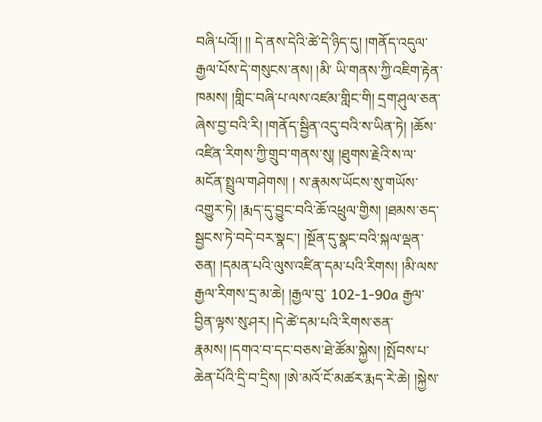བཞི་པའོ།། །། དེ་ནས་དེའི་ཚེ་དེ་ཉིད་དུ། །གནོད་འདུལ་རྒྱལ་པོས་དེ་གསུངས་ནས། །མི་ ཡི་གནས་ཀྱི་འཇིག་རྟེན་ཁམས། །གླིང་བཞི་པ་ལས་འཛམ་གླིང་གི། དྲག་ཤུལ་ཅན་ཞེས་བྱ་བའི་རི། །གནོད་སྦྱིན་འདུ་བའི་ས་ཡིན་ཏེ། །ཆོས་འཛིན་རིགས་ཀྱི་གྲུབ་གནས་སུ། །ཐུགས་རྗེའི་ས་ལ་མངོན་སྤྲུལ་གཤེགས། ། ས་རྣམས་ཡོངས་སུ་གཡོས་འགྱུར་ཏེ། །རྨད་དུ་བྱུང་བའི་ཆོ་འཕྲུལ་གྱིས། །ཐམས་ཅད་སྦྱངས་ཏེ་བདེ་བར་སྣང་། །སྔོན་དུ་སྣང་བའི་སྐལ་ལྡན་ཅན། །དམན་པའི་ལུས་འཛིན་དམ་པའི་རིགས། །མི་ལས་རྒྱལ་རིགས་དྲ་མ་ཆེ། །རྒྱལ་བུ་ 102-1-90a རྒྱལ་བྱིན་ལྟས་སུ་ཤར། །དེ་ཚེ་དམ་པའི་རིགས་ཅན་རྣམས། །དགའ་བ་དང་བཅས་ཐེ་ཚོམ་སྐྱེས། །སྤོབས་པ་ཆེན་པོའི་དྲི་བ་དྲིས། །ཨེ་མའོ་ངོ་མཚར་རྨད་རེ་ཆེ། །སྐྱེས་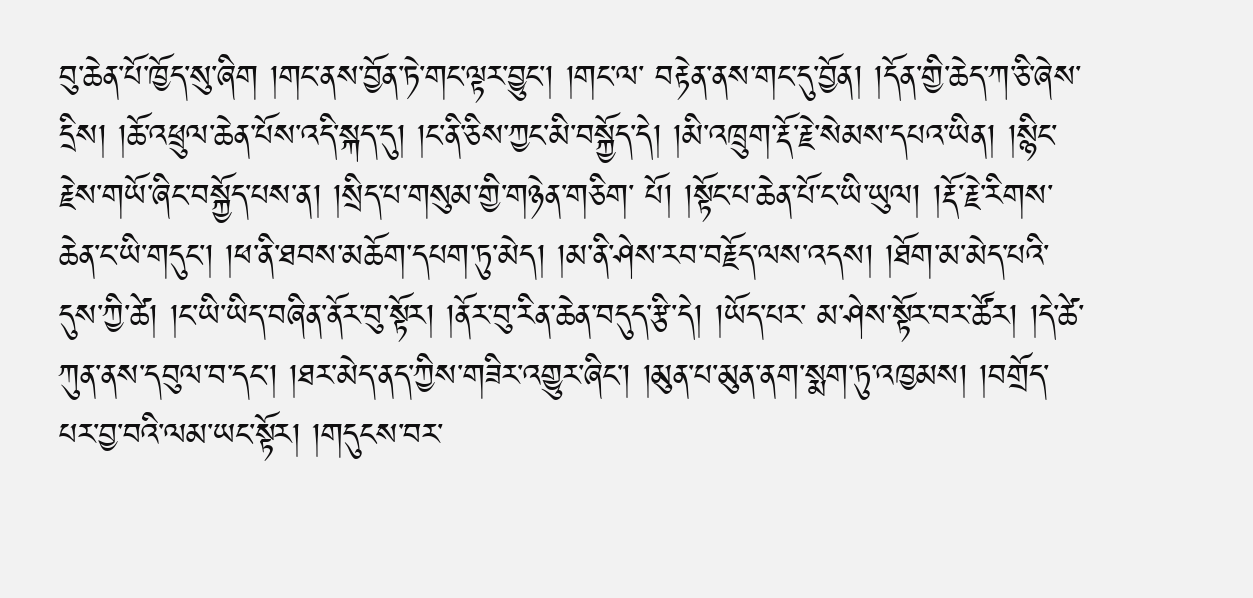བུ་ཆེན་པོ་ཁྱོད་སུ་ཞིག །གང་ནས་བྱོན་ཏེ་གང་ལྟར་བྱུང་། །གང་ལ་ བརྟེན་ནས་གང་དུ་བྱོན། །དོན་གྱི་ཆེད་ཀ་ཅི་ཞེས་དྲིས། །ཆོ་འཕྲུལ་ཆེན་པོས་འདི་སྐད་དུ། །ང་ནི་ཅིས་ཀྱང་མི་བསྐྱོད་དེ། །མི་འཁྲུག་རྡོ་རྗེ་སེམས་དཔའ་ཡིན། །སྙིང་རྗེས་གཡོ་ཞིང་བསྐྱོད་པས་ན། །སྲིད་པ་གསུམ་གྱི་གཉེན་གཅིག་ པོ། །སྟོང་པ་ཆེན་པོ་ང་ཡི་ཡུལ། །རྡོ་རྗེ་རིགས་ཆེན་ང་ཡི་གདུང་། །ཕ་ནི་ཐབས་མཆོག་དཔག་ཏུ་མེད། །མ་ནི་ཤེས་རབ་བརྗོད་ལས་འདས། །ཐོག་མ་མེད་པའི་དུས་ཀྱི་ཚེ། །ང་ཡི་ཡིད་བཞིན་ནོར་བུ་སྟོར། །ནོར་བུ་རིན་ཆེན་བདུད་རྩི་དེ། །ཡོད་པར་ མ་ཤེས་སྟོར་བར་ཚོར། །དེ་ཚེ་ཀུན་ནས་དབུལ་བ་དང་། །ཐར་མེད་ནད་ཀྱིས་གཟིར་འགྱུར་ཞིང་། །མུན་པ་མུན་ནག་སྨག་ཏུ་འཁྱམས། །བགྲོད་པར་བྱ་བའི་ལམ་ཡང་སྟོར། །གདུངས་བར་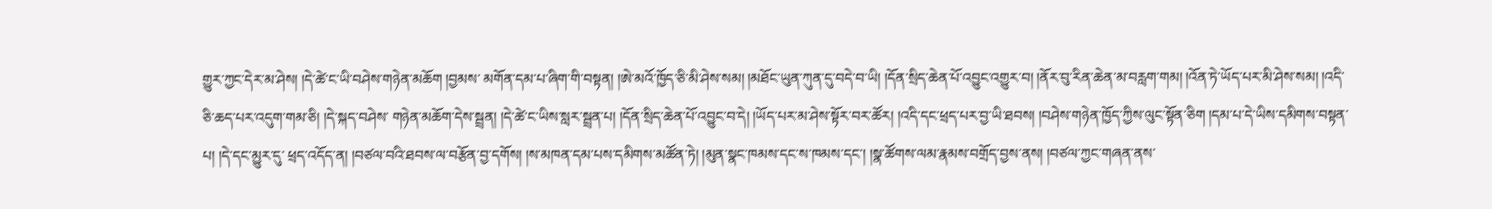གྱུར་ཀྱང་དེར་མ་ཤེས། །དེ་ཚེ་ང་ཡི་བཤེས་གཉེན་མཆོག །བྱམས་ མགོན་དམ་པ་ཞིག་གི་བསྟན། །ཨེ་མའོ་ཁྱོད་ཅི་མི་ཤེས་སམ། །མཐོང་ཡུན་ཀུན་དུ་བདེ་བ་ཡི། །དོན་སྲིད་ཆེན་པོ་འབྱུང་འགྱུར་བ། །ནོར་བུ་རིན་ཆེན་མ་བརླག་གམ། །འོན་ཏེ་ཡོད་པར་མི་ཤེས་སམ། །འདི་ཅི་ཆད་པར་འདུག་གམ་ཅི། །དེ་སྐད་བཤེས་ གཉེན་མཆོག་དེས་སྦྲན། །དེ་ཚེ་ང་ཡིས་སླར་སྦྲན་པ། །དོན་སྲིད་ཆེན་པོ་འབྱུང་བ་དེ། །ཡོད་པར་མ་ཤེས་སྟོར་བར་ཚོར། །འདི་དང་ཕྲད་པར་བྱ་ཡི་ཐབས། །བཤེས་གཉེན་ཁྱོད་ཀྱིས་ལུང་སྟོན་ཅིག །དམ་པ་དེ་ཡིས་དམིགས་བསྟན་པ། །དེ་དང་མྱུར་དུ་ ཕྲད་འདོད་ན། །བཙལ་བའི་ཐབས་ལ་བརྩོན་བྱ་དགོས། །ས་མཁན་དམ་པས་དམིགས་མཚོན་ཏེ། །མུན་སྣང་ཁམས་དང་ས་ཁམས་དང་། །སྣ་ཚོགས་ལམ་རྣམས་བགྲོད་བྱས་ནས། །བཙལ་ཀྱང་གཞན་ནས་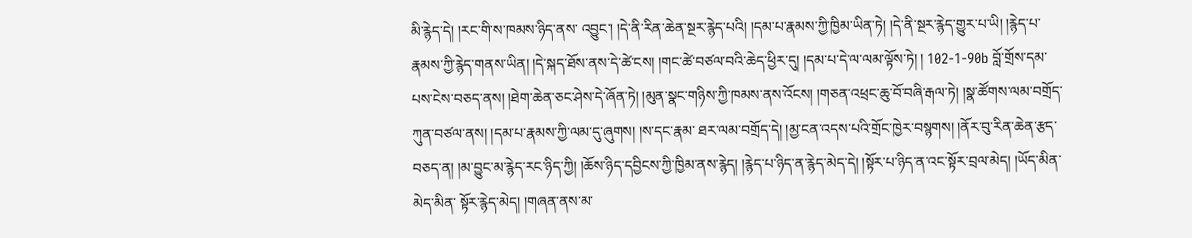མི་རྙེད་དེ། །རང་གི་ས་ཁམས་ཉིད་ནས་ འབྱུང་། །དེ་ནི་རིན་ཆེན་སྔར་རྙེད་པའི། །དམ་པ་རྣམས་ཀྱི་ཁྱིམ་ཡིན་ཏེ། །དེ་ནི་སྔར་རྙེད་གྱུར་པ་ཡི། །རྙེད་པ་རྣམས་ཀྱི་རྙེད་གནས་ཡིན། །དེ་སྐད་ཐོས་ནས་དེ་ཚེ་ངས། །གང་ཚེ་བཙལ་བའི་ཆེད་ཕྱིར་དུ། །དམ་པ་དེ་ལ་ལམ་ལྟོས་ཏེ། ། 102-1-90b བློ་གྲོས་དམ་པས་ངེས་བཅད་ནས། །ཐེག་ཆེན་ཅང་ཤེས་དེ་ཞོན་ཏེ། །མུན་སྣང་གཉིས་ཀྱི་ཁམས་ནས་འོངས། །གཅན་འཕྲང་ཆུ་བོ་བཞི་རྒལ་ཏེ། །སྣ་ཚོགས་ལམ་བགྲོད་ཀུན་བཙལ་ནས། །དམ་པ་རྣམས་ཀྱི་ལམ་དུ་ཞུགས། །ས་དང་རྣམ་ ཐར་ལམ་བགྲོད་དེ། །མྱ་ངན་འདས་པའི་གྲོང་ཁྱེར་བསྙགས། །ནོར་བུ་རིན་ཆེན་རྩད་བཅད་ན། །མ་བྱུང་མ་རྙེད་རང་ཉིད་ཀྱི། །ཆོས་ཉིད་དབྱིངས་ཀྱི་ཁྱིམ་ནས་རྙེད། །རྙེད་པ་ཉིད་ན་རྙེད་མེད་དེ། །སྟོར་པ་ཉིད་ན་འང་སྟོར་བྲལ་མེད། །ཡོད་མིན་མེད་མིན་ སྟོར་རྙེད་མེད། །གཞན་ནས་མ་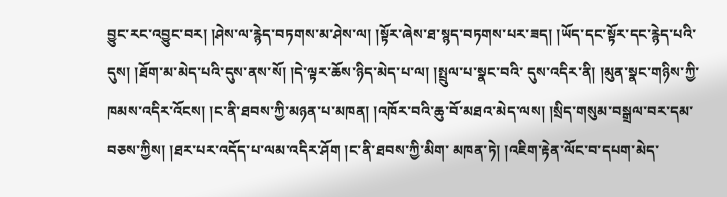བྱུང་རང་འབྱུང་བར། །ཤེས་ལ་རྙེད་བཏགས་མ་ཤེས་ལ། །སྟོར་ཞེས་ཐ་སྙད་བཏགས་པར་ཟད། །ཡོད་དང་སྟོར་དང་རྙེད་པའི་དུས། །ཐོག་མ་མེད་པའི་དུས་ནས་སོ། །དེ་ལྟར་ཆོས་ཉིད་མེད་པ་ལ། །སྤྲུལ་པ་སྣང་བའི་ དུས་འདིར་ནི། །མུན་སྣང་གཉིས་ཀྱི་ཁམས་འདིར་འོངས། །ང་ནི་ཐབས་ཀྱི་མཉན་པ་མཁན། །འཁོར་བའི་ཆུ་བོ་མཐའ་མེད་ལས། །སྲིད་གསུམ་བསྒྲལ་བར་དམ་བཅས་ཀྱིས། །ཐར་པར་འདོད་པ་ལམ་འདིར་ཤོག །ང་ནི་ཐབས་ཀྱི་མིག་ མཁན་ཏེ། །འཇིག་རྟེན་ལོང་བ་དཔག་མེད་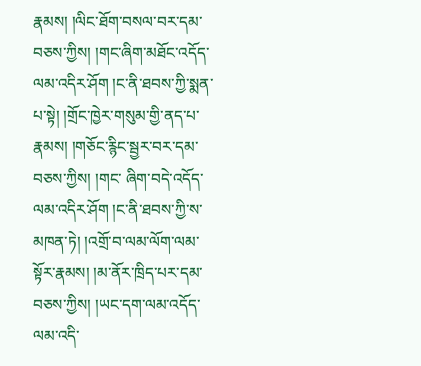རྣམས། །ལིང་ཐོག་བསལ་བར་དམ་བཅས་ཀྱིས། །གང་ཞིག་མཐོང་འདོད་ལམ་འདིར་ཤོག །ང་ནི་ཐབས་ཀྱི་སྨན་པ་སྟེ། །གྲོང་ཁྱེར་གསུམ་གྱི་ནད་པ་རྣམས། །གཅོང་རྙིང་སྦྱར་བར་དམ་བཅས་ཀྱིས། །གང་ ཞིག་བདེ་འདོད་ལམ་འདིར་ཤོག །ང་ནི་ཐབས་ཀྱི་ས་མཁན་ཏེ། །འགྲོ་བ་ལམ་ལོག་ལམ་སྟོར་རྣམས། །མ་ནོར་ཁྲིད་པར་དམ་བཅས་ཀྱིས། །ཡང་དག་ལམ་འདོད་ལམ་འདི་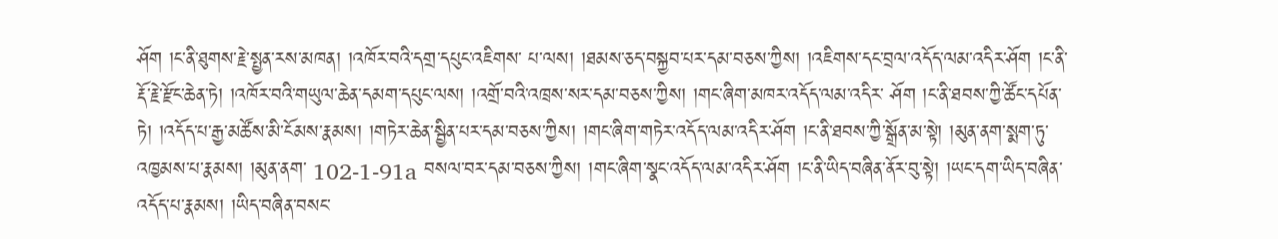ཤོག །ང་ནི་ཐུགས་རྗེ་སྤྱན་རས་མཁན། །འཁོར་བའི་དགྲ་དཔུང་འཇིགས་ པ་ལས། །ཐམས་ཅད་བསྐྱབ་པར་དམ་བཅས་ཀྱིས། །འཇིགས་དང་བྲལ་འདོད་ལམ་འདིར་ཤོག །ང་ནི་རྡོ་རྗེ་རྫོང་ཆེན་ཏེ། །འཁོར་བའི་གཡུལ་ཆེན་དམག་དཔུང་ལས། །འགྲོ་བའི་འཁྲས་སར་དམ་བཅས་ཀྱིས། །གང་ཞིག་མཁར་འདོད་ལམ་འདིར་ ཤོག །ང་ནི་ཐབས་ཀྱི་ཚོང་དཔོན་ཏེ། །འདོད་པ་རྒྱ་མཚོས་མི་ངོམས་རྣམས། །གཏེར་ཆེན་སྦྱིན་པར་དམ་བཅས་ཀྱིས། །གང་ཞིག་གཏེར་འདོད་ལམ་འདིར་ཤོག །ང་ནི་ཐབས་ཀྱི་སྒྲོན་མ་སྟེ། །མུན་ནག་སྨག་ཏུ་འཁྱམས་པ་རྣམས། །མུན་ནག་ 102-1-91a བསལ་བར་དམ་བཅས་ཀྱིས། །གང་ཞིག་སྣང་འདོད་ལམ་འདིར་ཤོག །ང་ནི་ཡིད་བཞིན་ནོར་བུ་སྟེ། །ཡང་དག་ཡིད་བཞིན་འདོད་པ་རྣམས། །ཡིད་བཞིན་བསང་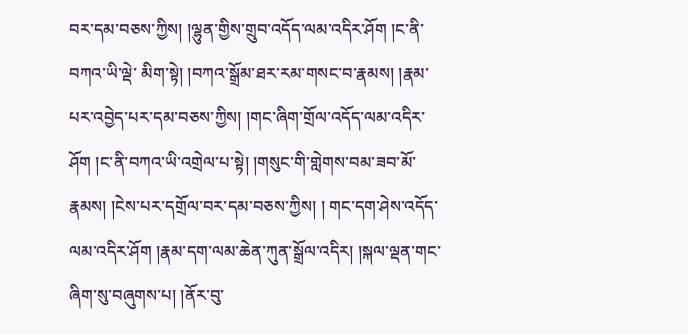བར་དམ་བཅས་ཀྱིས། །ལྷུན་གྱིས་གྲུབ་འདོད་ལམ་འདིར་ཤོག །ང་ནི་བཀའ་ཡི་ལྡེ་ མིག་སྟེ། །བཀའ་སྒྲོམ་ཐར་རམ་གསང་བ་རྣམས། །རྣམ་པར་འབྱེད་པར་དམ་བཅས་ཀྱིས། །གང་ཞིག་གྲོལ་འདོད་ལམ་འདིར་ཤོག །ང་ནི་བཀའ་ཡི་འགྲེལ་པ་སྟེ། །གསུང་གི་གླེགས་བམ་ཟབ་མོ་རྣམས། །ངེས་པར་དགྲོལ་བར་དམ་བཅས་ཀྱིས། ། གང་དག་ཤེས་འདོད་ལམ་འདིར་ཤོག །རྣམ་དག་ལམ་ཆེན་ཀུན་སྒྲོལ་འདིར། །སྐལ་ལྡན་གང་ཞིག་སུ་བཞུགས་པ། །ནོར་བུ་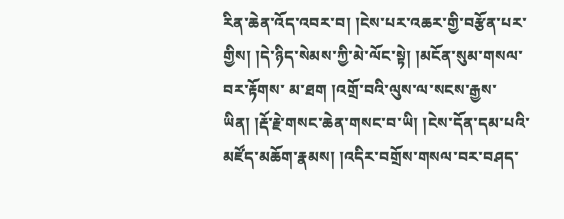རིན་ཆེན་འོད་འབར་བ། །ངེས་པར་འཆར་གྱི་བརྩོན་པར་གྱིས། །དེ་ཉིད་སེམས་ཀྱི་མེ་ལོང་སྟེ། །མངོན་སུམ་གསལ་བར་རྟོགས་ མ་ཐག །འགྲོ་བའི་ལུས་ལ་སངས་རྒྱས་ཡིན། །རྡོ་རྗེ་གསང་ཆེན་གསང་བ་ཡི། །ངེས་དོན་དམ་པའི་མཛོད་མཆོག་རྣམས། །འདིར་བགྲོས་གསལ་བར་བཤད་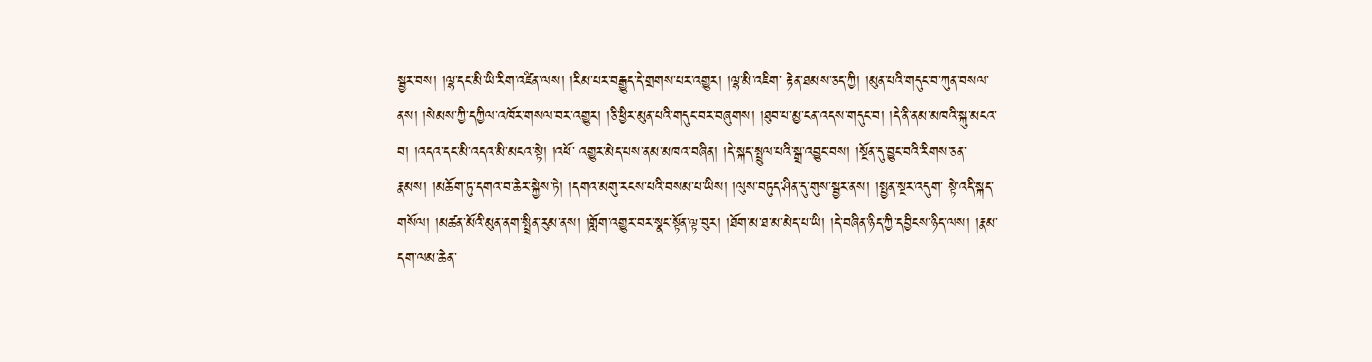སྦྱར་བས། །ལྷ་དང་མི་ཡི་རིག་འཛིན་ལས། །རིམ་པར་བརྒྱུད་དེ་གྲགས་པར་འགྱུར། །ལྷ་མི་འཇིག་ རྟེན་ཐམས་ཅད་ཀྱི། །མུན་པའི་གདུང་བ་ཀུན་བསལ་ནས། །སེམས་ཀྱི་དཀྱིལ་འཁོར་གསལ་བར་འགྱུར། །ཅི་ཕྱིར་མུན་པའི་གདུང་བར་བཞུགས། །ཐུབ་པ་མྱ་ངན་འདས་གདུང་བ། །དེ་ནི་ནམ་མཁའི་སྐུ་མངའ་བ། །འདའ་དང་མི་འདའ་མི་མངའ་སྟེ། །འཕོ་ འགྱུར་མེད་པས་ནམ་མཁའ་བཞིན། །དེ་སྐད་སྤྲུལ་པའི་སྒྲ་འབྱུང་བས། །སྔོན་དུ་བྱུང་བའི་རིགས་ཅན་རྣམས། །མཆོག་ཏུ་དགའ་བ་ཆེར་སྐྱེས་ཏེ། །དགའ་མགུ་རངས་པའི་བསམ་པ་ཡིས། །ལུས་བཏུད་ཤིན་དུ་གུས་སྦྱར་ནས། །སྤྱན་སྔར་འདུག་ སྟེ་འདི་སྐད་གསོལ། །མཚན་མོའི་མུན་ནག་སྤྲིན་རུམ་ནས། །གློག་འགྱུར་བར་སྣང་སྟོན་ལྟ་བུར། །ཐོག་མ་ཐ་མ་མེད་པ་ཡི། །དེ་བཞིན་ཉིད་ཀྱི་དབྱིངས་ཉིད་ལས། །རྣམ་དག་ལམ་ཆེན་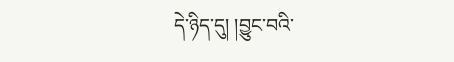དེ་ཉིད་དུ། །བྱུང་བའི་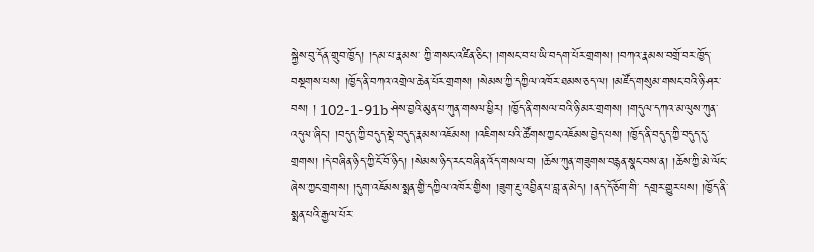སྐྱེས་བུ་དོན་གྲུབ་ཁྱོད། །དམ་པ་རྣམས་ ཀྱི་གསང་འཛིན་ཅིང་། །གསང་བ་པ་ཡི་བདག་པོར་གྲགས། །བཀའ་རྣམས་བགྲོ་བར་ཁྱོད་བསྔགས་པས། །ཁྱོད་ནི་བཀའ་འགྲེལ་ཆེན་པོར་གྲགས། །སེམས་ཀྱི་དཀྱིལ་འཁོར་ཐམས་ཅད་ལ། །མཛོད་གསུམ་གསང་བའི་ཉི་ཤར་བས། ། 102-1-91b ཤེས་བྱའི་མུན་པ་ཀུན་གསལ་ཕྱིར། །ཁྱོད་ནི་གསལ་བའི་ཉི་མར་གྲགས། །གདུལ་དཀའ་མ་ལུས་ཀུན་འདུལ་ཞིང་། །བདུད་ཀྱི་བདུད་སྡེ་བདུད་རྣམས་འཇོམས། །འཇིགས་པའི་ཚོགས་ཀྱང་འཇོམས་བྱེད་པས། །ཁྱོད་ནི་བདུད་ཀྱི་བདུད་དུ་ གྲགས། །དེ་བཞིན་ཉིད་ཀྱི་ངོ་བོ་ཉིད། །སེམས་ཉིད་རང་བཞིན་འོད་གསལ་བ། །ཆོས་ཀུན་གཟུགས་བརྙན་སྣང་བས་ན། །ཆོས་ཀྱི་མེ་ལོང་ཞེས་ཀྱང་གྲགས། །དུག་འཇོམས་སྨན་གྱི་དཀྱིལ་འཁོར་གྱིས། །ཟུག་རྔུ་འབྱིན་པ་བླ་ན་མེད། །ནད་དོ་ཅོག་གི་ དགྲར་གྱུར་པས། །ཁྱོད་ནི་སྨན་པའི་རྒྱལ་པོར་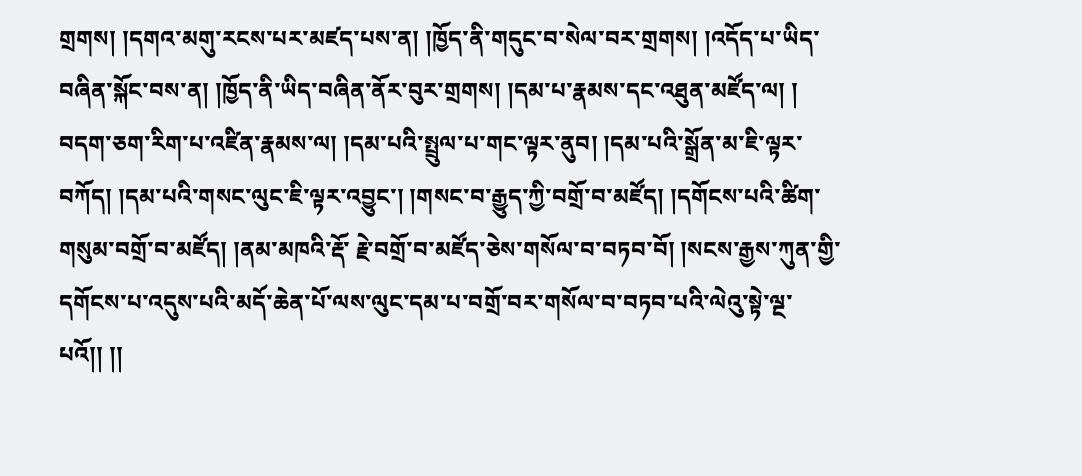གྲགས། །དགའ་མགུ་རངས་པར་མཛད་པས་ན། །ཁྱོད་ནི་གདུང་བ་སེལ་བར་གྲགས། །འདོད་པ་ཡིད་བཞིན་སྐོང་བས་ན། །ཁྱོད་ནི་ཡིད་བཞིན་ནོར་བུར་གྲགས། །དམ་པ་རྣམས་དང་འཐུན་མཛོད་ལ། ། བདག་ཅག་རིག་པ་འཛིན་རྣམས་ལ། །དམ་པའི་སྤྲུལ་པ་གང་ལྟར་ནུབ། །དམ་པའི་སྒྲོན་མ་ཇི་ལྟར་བཀོད། །དམ་པའི་གསང་ལུང་ཇི་ལྟར་འབྱུང་། །གསང་བ་རྒྱུད་ཀྱི་བགྲོ་བ་མཛོད། །དགོངས་པའི་ཚིག་གསུམ་བགྲོ་བ་མཛོད། །ནམ་མཁའི་རྡོ་ རྗེ་བགྲོ་བ་མཛོད་ཅེས་གསོལ་བ་བཏབ་བོ། །སངས་རྒྱས་ཀུན་གྱི་དགོངས་པ་འདུས་པའི་མདོ་ཆེན་པོ་ལས་ལུང་དམ་པ་བགྲོ་བར་གསོལ་བ་བཏབ་པའི་ལེའུ་སྟེ་ལྔ་པའོ།། །།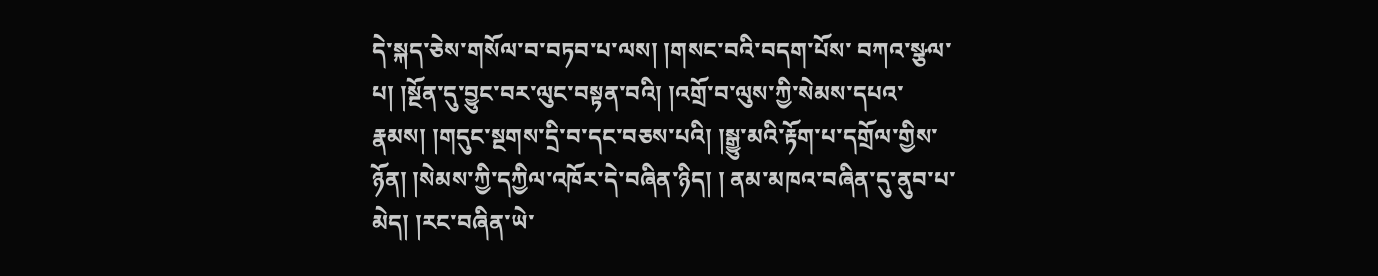དེ་སྐད་ཅེས་གསོལ་བ་བཏབ་པ་ལས། །གསང་བའི་བདག་པོས་ བཀའ་སྩལ་པ། །སྔོན་དུ་བྱུང་བར་ལུང་བསྟན་བའི། །འགྲོ་བ་ལུས་ཀྱི་སེམས་དཔའ་རྣམས། །གདུང་སྔགས་དྲི་བ་དང་བཅས་པའི། །སྒྱུ་མའི་རྟོག་པ་དགྲོལ་གྱིས་ཉོན། །སེམས་ཀྱི་དཀྱིལ་འཁོར་དེ་བཞིན་ཉིད། ། ནམ་མཁའ་བཞིན་དུ་ནུབ་པ་མེད། །རང་བཞིན་ཡེ་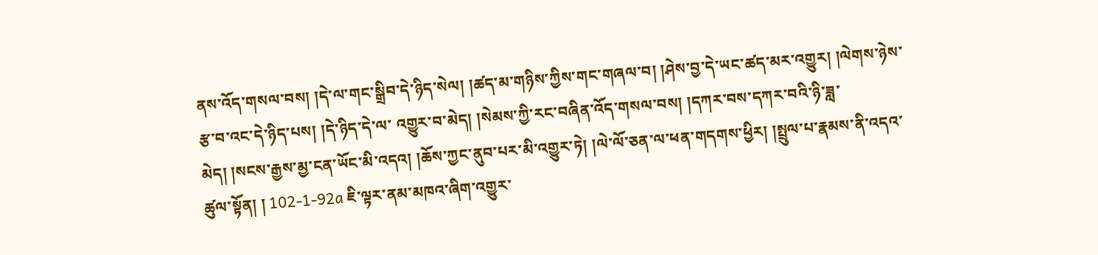ནས་འོད་གསལ་བས། །དེ་ལ་གང་སྒྲིབ་དེ་ཉིད་སེལ། །ཚད་མ་གཉིས་ཀྱིས་གང་གཞལ་བ། །ཤེས་བྱ་དེ་ཡང་ཚད་མར་འགྱུར། །ལེགས་ཉེས་རྩ་བ་འང་དེ་ཉིད་པས། །དེ་ཉིད་དེ་ལ་ འགྱུར་བ་མེད། །སེམས་ཀྱི་རང་བཞིན་འོད་གསལ་བས། །དཀར་བས་དཀར་བའི་ཉི་ཟླ་མེད། །སངས་རྒྱས་མྱ་ངན་ཡོང་མི་འདའ། །ཆོས་ཀྱང་ནུབ་པར་མི་འགྱུར་ཏེ། །ལེ་ལོ་ཅན་ལ་ཕན་གདགས་ཕྱིར། །སྤྲུལ་པ་རྣམས་ནི་འདའ་ཚུལ་སྟོན། ། 102-1-92a ཇི་ལྟར་ནམ་མཁའ་ཞིག་འགྱུར་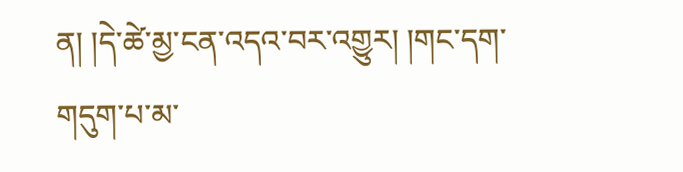ན། །དེ་ཚེ་མྱ་ངན་འདའ་བར་འགྱུར། །གང་དག་གདུག་པ་མ་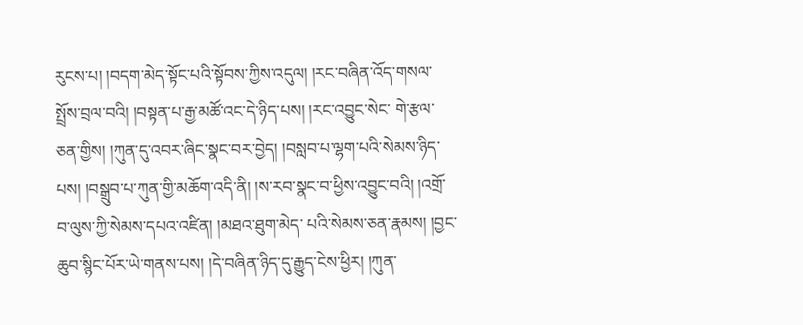རུངས་པ། །བདག་མེད་སྟོང་པའི་སྟོབས་ཀྱིས་འདུལ། །རང་བཞིན་འོད་གསལ་སྤྲོས་བྲལ་བའི། །བསྟན་པ་རྒྱ་མཚོ་འང་དེ་ཉིད་པས། །རང་འབྱུང་སེང་ གེ་རྩལ་ཅན་གྱིས། །ཀུན་དུ་འབར་ཞིང་སྣང་བར་བྱེད། །བསླབ་པ་ལྷག་པའི་སེམས་ཉིད་པས། །བསྒྲུབ་པ་ཀུན་གྱི་མཆོག་འདི་ནི། །ས་རབ་སྣང་བ་ཕྱིས་འབྱུང་བའི། །འགྲོ་བ་ལུས་ཀྱི་སེམས་དཔའ་འཛིན། །མཐའ་ཐུག་མེད་ པའི་སེམས་ཅན་རྣམས། །བྱང་ཆུབ་སྙིང་པོར་ཡེ་གནས་པས། །དེ་བཞིན་ཉིད་དུ་རྒྱུད་ངེས་ཕྱིར། །ཀུན་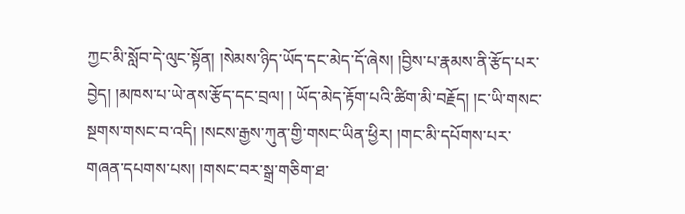ཀྱང་མི་སློབ་དེ་ལུང་སྟོན། །སེམས་ཉིད་ཡོད་དང་མེད་དོ་ཞེས། །བྱིས་པ་རྣམས་ནི་རྩོད་པར་བྱེད། །མཁས་པ་ཡེ་ནས་རྩོད་དང་བྲལ། ། ཡོད་མེད་རྟོག་པའི་ཚིག་མི་བརྗོད། །ང་ཡི་གསང་སྔགས་གསང་བ་འདི། །སངས་རྒྱས་ཀུན་གྱི་གསང་ཡིན་ཕྱིར། །གང་མི་དཔོགས་པར་གཞན་དཔགས་པས། །གསང་བར་སྒྲ་གཅིག་ཐ་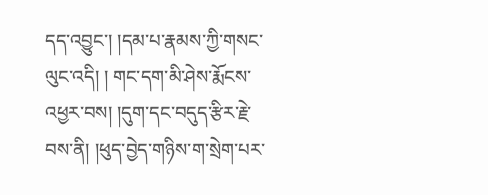དད་འབྱུང་། །དམ་པ་རྣམས་ཀྱི་གསང་ལུང་འདི། ། གང་དག་མི་ཤེས་རྨོངས་འཕྱར་བས། །དུག་དང་བདུད་རྩིར་རྗེ་བས་ནི། །ཕུད་བྱེད་གཉིས་ག་སྲེག་པར་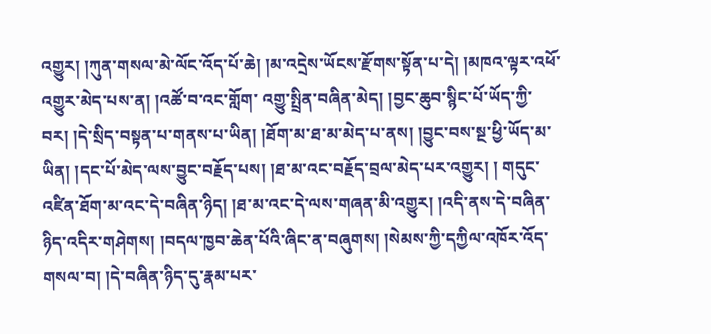འགྱུར། །ཀུན་གསལ་མེ་ལོང་འོད་པོ་ཆེ། །མ་འདྲེས་ཡོངས་རྫོགས་སྟོན་པ་དེ། །མཁའ་ལྟར་འཕོ་འགྱུར་མེད་པས་ན། །འཚོ་བ་འང་གློག་ འགྱུ་སྤྲིན་བཞིན་མེད། །བྱང་ཆུབ་སྙིང་པོ་ཡོད་ཀྱི་བར། །དེ་སྲིད་བསྟན་པ་གནས་པ་ཡིན། །ཐོག་མ་ཐ་མ་མེད་པ་ནས། །བྱུང་བས་སྔ་ཕྱི་ཡོད་མ་ཡིན། །དང་པོ་མེད་ལས་བྱུང་བརྗོད་པས། །ཐ་མ་འང་བརྗོད་བྲལ་མེད་པར་འགྱུར། ། གདུང་འཛིན་ཐོག་མ་འང་དེ་བཞིན་ཉིད། །ཐ་མ་འང་དེ་ལས་གཞན་མི་འགྱུར། །འདི་ནས་དེ་བཞིན་ཉིད་འདིར་གཤེགས། །བདལ་ཁྱབ་ཆེན་པོའི་ཞིང་ན་བཞུགས། །སེམས་ཀྱི་དཀྱིལ་འཁོར་འོད་གསལ་བ། །དེ་བཞིན་ཉིད་དུ་རྣམ་པར་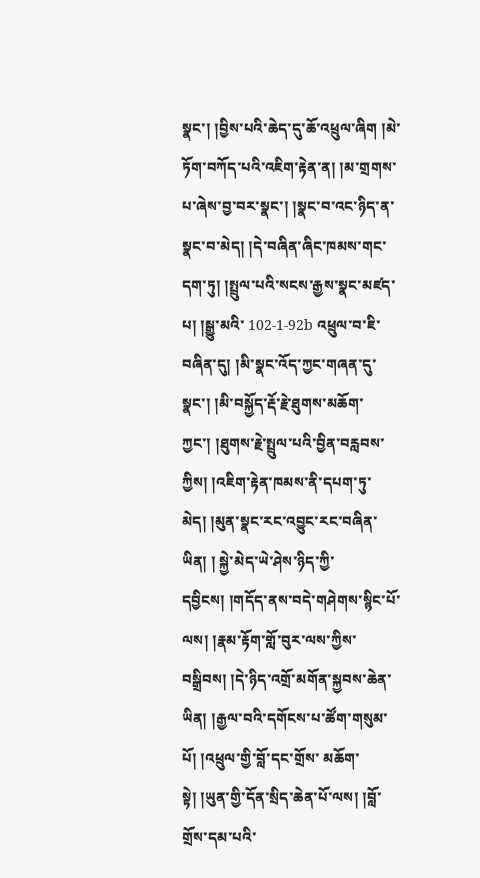སྣང་། །བྱིས་པའི་ཆེད་དུ་ཆོ་འཕྲུལ་ཞིག །མེ་ཏོག་བཀོད་པའི་འཇིག་རྟེན་ན། །མ་གྲགས་པ་ཞེས་བྱ་བར་སྣང་། །སྣང་བ་འང་ཉིད་ན་སྣང་བ་མེད། །དེ་བཞིན་ཞིང་ཁམས་གང་དག་ཏུ། །སྤྲུལ་པའི་སངས་རྒྱས་སྣང་མཛད་པ། །སྒྱུ་མའི་ 102-1-92b འཕྲུལ་བ་ཇི་བཞིན་དུ། །མི་སྣང་འོད་ཀྱང་གཞན་དུ་སྣང་། །མི་བསྐྱོད་རྡོ་རྗེ་ཐུགས་མཆོག་ཀྱང་། །ཐུགས་རྗེ་སྤྲུལ་པའི་བྱིན་བརླབས་ཀྱིས། །འཇིག་རྟེན་ཁམས་ནི་དཔག་ཏུ་མེད། །མུན་སྣང་རང་འབྱུང་རང་བཞིན་ཡིན། ། སྐྱེ་མེད་ཡེ་ཤེས་ཉིད་ཀྱི་དབྱིངས། །གདོད་ནས་བདེ་གཤེགས་སྙིང་པོ་ལས། །རྣམ་རྟོག་གློ་བུར་ལས་ཀྱིས་བསྒྲིབས། །དེ་ཉིད་འགྲོ་མགོན་སྐྱབས་ཆེན་ཡིན། །རྒྱལ་བའི་དགོངས་པ་ཚོག་གསུམ་པོ། །འཕྲུལ་གྱི་བློ་དང་གྲོས་ མཆོག་སྟེ། །ཡུན་གྱི་དོན་སྲིད་ཆེན་པོ་ལས། །བློ་གྲོས་དམ་པའི་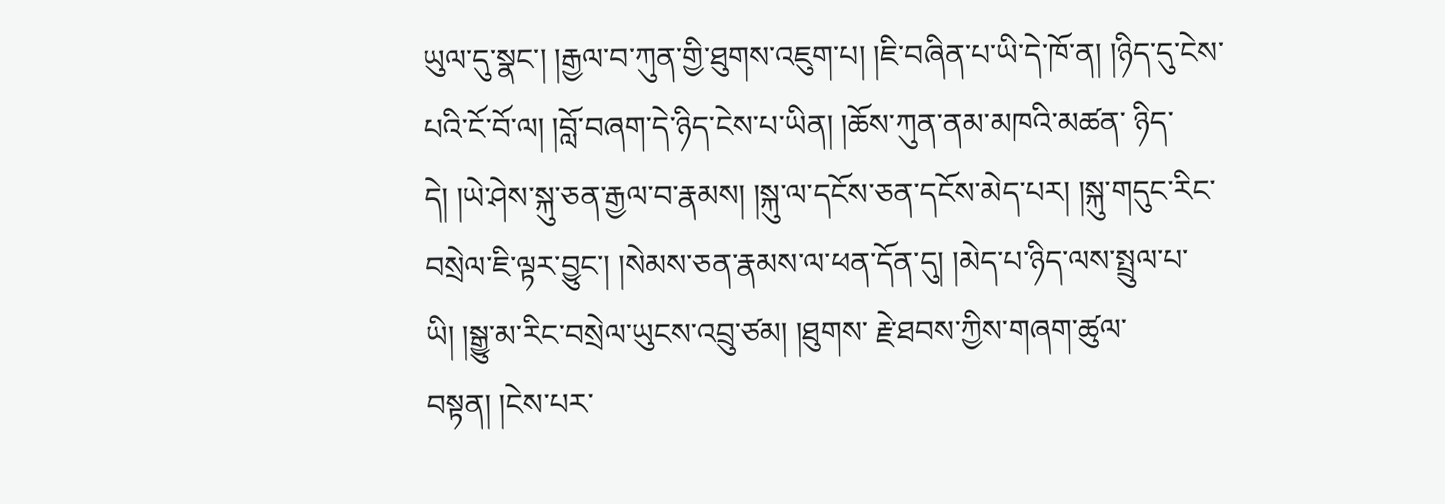ཡུལ་དུ་སྣང་། །རྒྱལ་བ་ཀུན་གྱི་ཐུགས་འཇུག་པ། །ཇི་བཞིན་པ་ཡི་དེ་ཁོ་ན། །ཉིད་དུ་ངེས་པའི་ངོ་བོ་ལ། །བློ་བཞག་དེ་ཉིད་ངེས་པ་ཡིན། །ཆོས་ཀུན་ནམ་མཁའི་མཚན་ ཉིད་དེ། །ཡེ་ཤེས་སྐུ་ཅན་རྒྱལ་བ་རྣམས། །སྐུ་ལ་དངོས་ཅན་དངོས་མེད་པར། །སྐུ་གདུང་རིང་བསྲེལ་ཇི་ལྟར་བྱུང་། །སེམས་ཅན་རྣམས་ལ་ཕན་དོན་དུ། །མེད་པ་ཉིད་ལས་སྤྲུལ་པ་ཡི། །སྒྱུ་མ་རིང་བསྲེལ་ཡུངས་འབྲུ་ཙམ། །ཐུགས་ རྗེ་ཐབས་ཀྱིས་གཞག་ཚུལ་བསྟན། །ངེས་པར་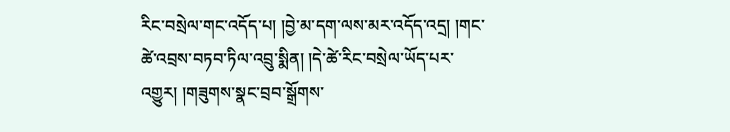རིང་བསྲེལ་གང་འདོད་པ། །བྱེ་མ་དག་ལས་མར་འདོད་འདྲ། །གང་ཚེ་འབྲས་བཏབ་ཏིལ་འབྲུ་སྨིན། །དེ་ཚེ་རིང་བསྲེལ་ཡོད་པར་འགྱུར། །གཟུགས་སྣང་བྲབ་སྒྲོགས་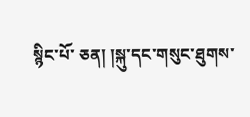སྙིང་པོ་ ཅན། །སྐུ་དང་གསུང་ཐུགས་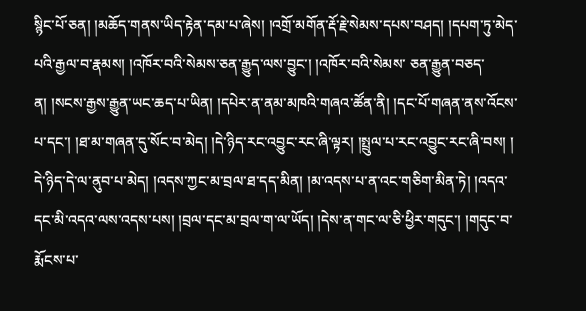སྙིང་པོ་ཅན། །མཆོད་གནས་ཡིད་རྟེན་དམ་པ་ཞེས། །འགྲོ་མགོན་རྡོ་རྗེ་སེམས་དཔས་བཤད། །དཔག་ཏུ་མེད་པའི་རྒྱལ་བ་རྣམས། །འཁོར་བའི་སེམས་ཅན་རྒྱུད་ལས་བྱུང་། །འཁོར་བའི་སེམས་ ཅན་རྒྱུན་བཅད་ན། །སངས་རྒྱས་རྒྱུན་ཡང་ཆད་པ་ཡིན། །དཔེར་ན་ནམ་མཁའི་གཞའ་ཚོན་ནི། །དང་པོ་གཞན་ནས་འོངས་པ་དང་། །ཐ་མ་གཞན་དུ་སོང་བ་མེད། །དེ་ཉིད་རང་འབྱུང་རང་ཞི་ལྟར། །སྤྲུལ་པ་རང་འབྱུང་རང་ཞི་བས། ། དེ་ཉིད་དེ་ལ་ནུབ་པ་མེད། །འདས་ཀྱང་མ་བྲལ་ཐ་དད་མིན། །མ་འདས་པ་ན་འང་གཅིག་མིན་ཏེ། །འདའ་དང་མི་འདའ་ལས་འདས་པས། །བྲལ་དང་མ་བྲལ་ག་ལ་ཡོད། །དེས་ན་གང་ལ་ཅི་ཕྱིར་གདུང་། །གདུང་བ་རྨོངས་པ་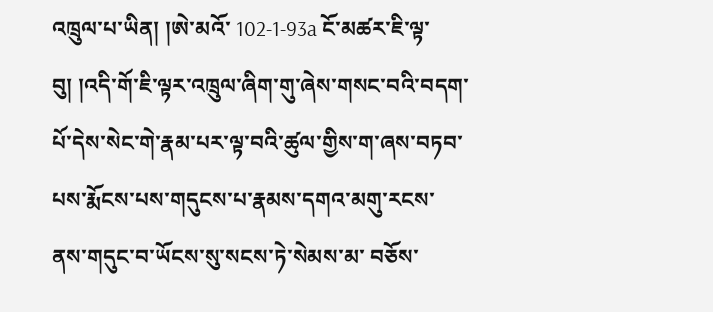འཁྲུལ་པ་ཡིན། །ཨེ་མའོ་ 102-1-93a ངོ་མཚར་ཇི་ལྟ་བུ། །འདི་གོ་ཇི་ལྟར་འཁྲུལ་ཞིག་གུ་ཞེས་གསང་བའི་བདག་པོ་དེས་སེང་གེ་རྣམ་པར་ལྟ་བའི་ཚུལ་གྱིས་ག་ཞས་བཏབ་པས་རྨོངས་པས་གདུངས་པ་རྣམས་དགའ་མགུ་རངས་ནས་གདུང་བ་ཡོངས་སུ་སངས་ཏེ་སེམས་མ་ བཅོས་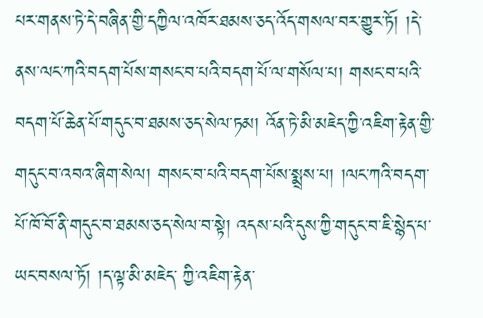པར་གནས་ཏེ་དེ་བཞིན་གྱི་དཀྱིལ་འཁོར་ཐམས་ཅད་འོད་གསལ་བར་གྱུར་ཏོ། །དེ་ནས་ལང་ཀའི་བདག་པོས་གསང་བ་པའི་བདག་པོ་ལ་གསོལ་པ། གསང་བ་པའི་བདག་པོ་ཆེན་པོ་གདུང་བ་ཐམས་ཅད་སེལ་ཏམ། འོན་ཏེ་མི་མཇེད་ཀྱི་འཇིག་རྟེན་གྱི་གདུང་བ་འབའ་ཞིག་སེལ། གསང་བ་པའི་བདག་པོས་སྨྲས་པ། །ལང་ཀའི་བདག་པོ་ཁོ་བོ་ནི་གདུང་བ་ཐམས་ཅད་སེལ་བ་སྟེ། འདས་པའི་དུས་ཀྱི་གདུང་བ་ཇི་སྙེད་པ་ཡང་བསལ་ཏོ། །ད་ལྟ་མི་མཇེད་ ཀྱི་འཇིག་རྟེན་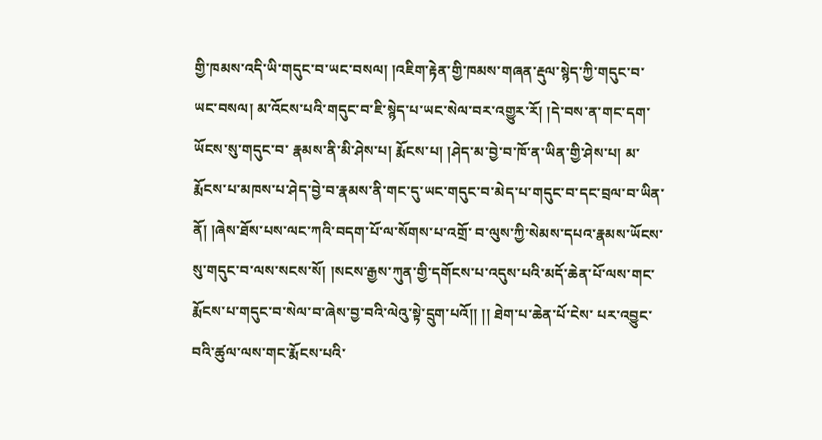གྱི་ཁམས་འདི་ཡི་གདུང་བ་ཡང་བསལ། །འཇིག་རྟེན་གྱི་ཁམས་གཞན་རྡུལ་སྙེད་ཀྱི་གདུང་བ་ཡང་བསལ། མ་འོངས་པའི་གདུང་བ་ཇི་སྙེད་པ་ཡང་སེལ་བར་འགྱུར་རོ། །དེ་བས་ན་གང་དག་ཡོངས་སུ་གདུང་བ་ རྣམས་ནི་མི་ཤེས་པ། རྨོངས་པ། །ཤེད་མ་བྱེ་བ་ཁོ་ན་ཡིན་གྱི་ཤེས་པ། མ་རྨོངས་པ་མཁས་པ་ཤེད་བྱེ་བ་རྣམས་ནི་གང་དུ་ཡང་གདུང་བ་མེད་པ་གདུང་བ་དང་བྲལ་བ་ཡིན་ནོ། །ཞེས་ཐོས་པས་ལང་ཀའི་བདག་པོ་ལ་སོགས་པ་འགྲོ་ བ་ལུས་ཀྱི་སེམས་དཔའ་རྣམས་ཡོངས་སུ་གདུང་བ་ལས་སངས་སོ། །སངས་རྒྱས་ཀུན་གྱི་དགོངས་པ་འདུས་པའི་མདོ་ཆེན་པོ་ལས་གང་རྨོངས་པ་གདུང་བ་སེལ་བ་ཞེས་བྱ་བའི་ལེའུ་སྟེ་དྲུག་པའོ།། །། ཐེག་པ་ཆེན་པོ་ངེས་ པར་འབྱུང་བའི་ཚུལ་ལས་གང་རྨོངས་པའི་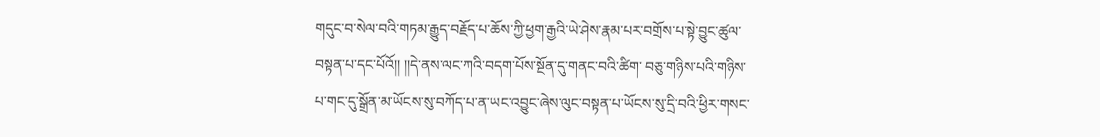གདུང་བ་སེལ་བའི་གཏམ་རྒྱུད་བརྗོད་པ་ཆོས་ཀྱི་ཕྱག་རྒྱའི་ཡེ་ཤེས་རྣམ་པར་བགྲོས་པ་སྟེ་བྱུང་ཚུལ་བསྟན་པ་དང་པོའོ།། །།དེ་ནས་ལང་ཀའི་བདག་པོས་སྔོན་དུ་གནང་བའི་ཚིག་ བཅུ་གཉིས་པའི་གཉིས་པ་གང་དུ་སྒྲོན་མ་ཡོངས་སུ་བཀོད་པ་ན་ཡང་འབྱུང་ཞེས་ལུང་བསྟན་པ་ཡོངས་སུ་དྲི་བའི་ཕྱིར་གསང་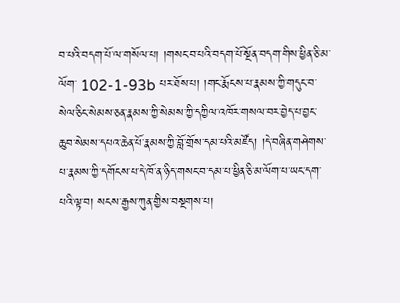བ་པའི་བདག་པོ་ལ་གསོལ་པ། །གསང་བ་པའི་བདག་པོ་སྔོན་བདག་གིས་ཕྱིན་ཅི་མ་ལོག་ 102-1-93b པར་ཐོས་པ། །གང་རྨོངས་པ་རྣམས་ཀྱི་གདུང་བ་སེལ་ཅིང་སེམས་ཅན་རྣམས་ཀྱི་སེམས་ཀྱི་དཀྱིལ་འཁོར་གསལ་བར་བྱེད་པ་བྱང་ཆུབ་སེམས་དཔའ་ཆེན་པོ་རྣམས་ཀྱི་བློ་གྲོས་དམ་པའི་མཛོད། །དེ་བཞིན་གཤེགས་ པ་རྣམས་ཀྱི་དགོངས་པ་དེ་ཁོ་ན་ཉིད་གསང་བ་དམ་པ་ཕྱིན་ཅི་མ་ལོག་པ་ཡང་དག་པའི་ལྟ་བ། སངས་རྒྱས་ཀུན་གྱིས་བསྔགས་པ།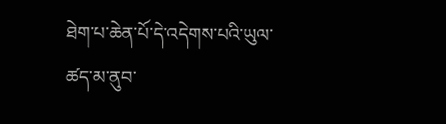ཐེག་པ་ཆེན་པོ་དེ་འདེགས་པའི་ཡུལ་ཚད་མ་ནུབ་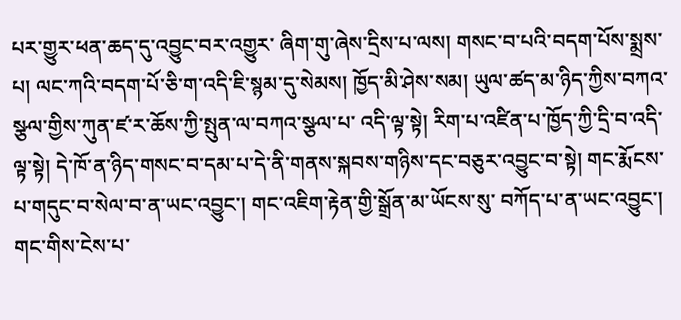པར་གྱུར་ཕན་ཆད་དུ་འབྱུང་བར་འགྱུར་ ཞིག་གུ་ཞེས་དྲིས་པ་ལས། གསང་བ་པའི་བདག་པོས་སྨྲས་པ། ལང་ཀའི་བདག་པོ་ཅི་ག་འདི་ཇི་སྙམ་དུ་སེམས། ཁྱོད་མི་ཤེས་སམ། ཡུལ་ཚད་མ་ཉིད་ཀྱིས་བཀའ་སྩལ་གྱིས་ཀུན་ཛ་ར་ཆོས་ཀྱི་སྤུན་ལ་བཀའ་སྩལ་པ་ འདི་ལྟ་སྟེ། རིག་པ་འཛིན་པ་ཁྱོད་ཀྱི་དྲི་བ་འདི་ལྟ་སྟེ། དེ་ཁོ་ན་ཉིད་གསང་བ་དམ་པ་དེ་ནི་གནས་སྐབས་གཉིས་དང་བཅུར་འབྱུང་བ་སྟེ། གང་རྨོངས་པ་གདུང་བ་སེལ་བ་ན་ཡང་འབྱུང་། གང་འཇིག་རྟེན་གྱི་སྒྲོན་མ་ཡོངས་སུ་ བཀོད་པ་ན་ཡང་འབྱུང་། གང་གིས་ངེས་པ་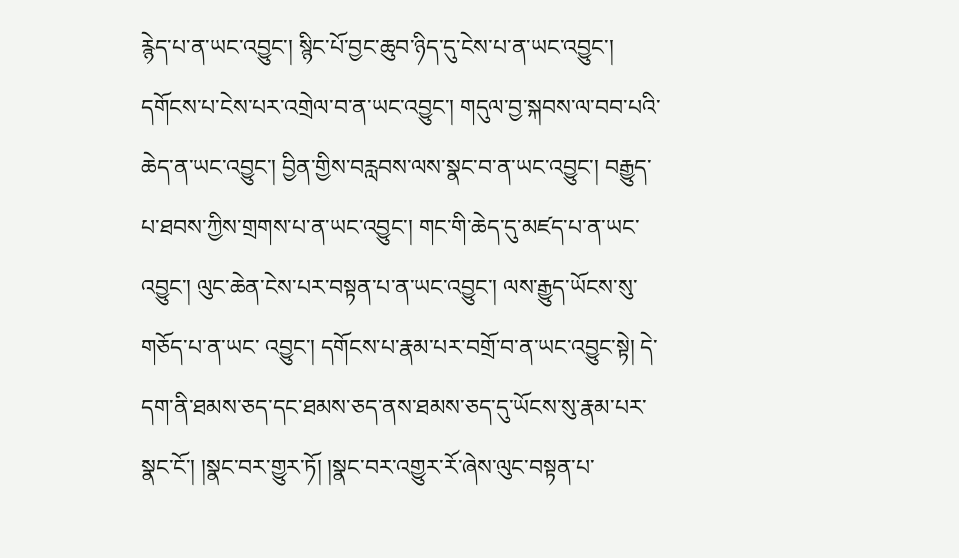རྙེད་པ་ན་ཡང་འབྱུང་། སྙིང་པོ་བྱང་ཆུབ་ཉིད་དུ་ངེས་པ་ན་ཡང་འབྱུང་། དགོངས་པ་ངེས་པར་འགྲེལ་བ་ན་ཡང་འབྱུང་། གདུལ་བྱ་སྐབས་ལ་བབ་པའི་ཆེད་ན་ཡང་འབྱུང་། བྱིན་གྱིས་བརླབས་ལས་སྣང་བ་ན་ཡང་འབྱུང་། བརྒྱུད་པ་ཐབས་ཀྱིས་གྲགས་པ་ན་ཡང་འབྱུང་། གང་གི་ཆེད་དུ་མཛད་པ་ན་ཡང་འབྱུང་། ལུང་ཆེན་ངེས་པར་བསྟན་པ་ན་ཡང་འབྱུང་། ལས་རྒྱུད་ཡོངས་སུ་གཅོད་པ་ན་ཡང་ འབྱུང་། དགོངས་པ་རྣམ་པར་བགྲོ་བ་ན་ཡང་འབྱུང་སྟེ། དེ་དག་ནི་ཐམས་ཅད་དང་ཐམས་ཅད་ནས་ཐམས་ཅད་དུ་ཡོངས་སུ་རྣམ་པར་སྣང་ངོ་། །སྣང་བར་གྱུར་ཏོ། །སྣང་བར་འགྱུར་རོ་ཞེས་ལུང་བསྟན་པ་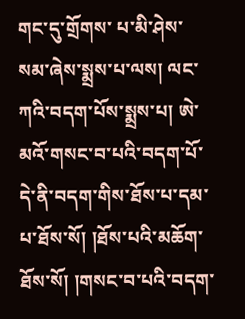གང་དུ་གྲོགས་ པ་མི་ཤེས་སམ་ཞེས་སྨྲས་པ་ལས། ལང་ཀའི་བདག་པོས་སྨྲས་པ། ཨེ་མའོ་གསང་བ་པའི་བདག་པོ་དེ་ནི་བདག་གིས་ཐོས་པ་དམ་པ་ཐོས་སོ། །ཐོས་པའི་མཆོག་ཐོས་སོ། །གསང་བ་པའི་བདག་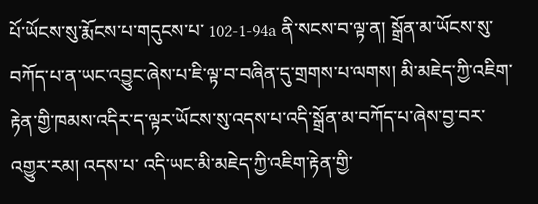པོ་ཡོངས་སུ་རྨོངས་པ་གདུངས་པ་ 102-1-94a ནི་སངས་བ་ལྟ་ན། སྒྲོན་མ་ཡོངས་སུ་བཀོད་པ་ན་ཡང་འབྱུང་ཞེས་པ་ཇི་ལྟ་བ་བཞིན་དུ་གྲགས་པ་ལགས། མི་མཇེད་ཀྱི་འཇིག་རྟེན་གྱི་ཁམས་འདིར་ད་ལྟར་ཡོངས་སུ་འདས་པ་འདི་སྒྲོན་མ་བཀོད་པ་ཞེས་བྱ་བར་འགྱུར་རམ། འདས་པ་ འདི་ཡང་མི་མཇེད་ཀྱི་འཇིག་རྟེན་གྱི་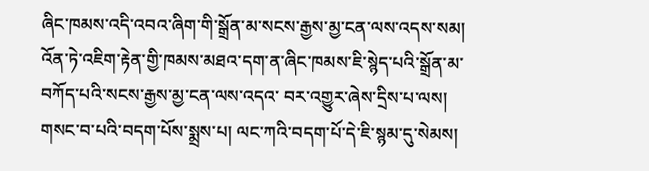ཞིང་ཁམས་འདི་འབའ་ཞིག་གི་སྒྲོན་མ་སངས་རྒྱས་མྱ་ངན་ལས་འདས་སམ། འོན་ཏེ་འཇིག་རྟེན་གྱི་ཁམས་མཐའ་དག་ན་ཞིང་ཁམས་ཇི་སྙེད་པའི་སྒྲོན་མ་བཀོད་པའི་སངས་རྒྱས་མྱ་ངན་ལས་འདའ་ བར་འགྱུར་ཞེས་དྲིས་པ་ལས། གསང་བ་པའི་བདག་པོས་སྨྲས་པ། ལང་ཀའི་བདག་པོ་དེ་ཇི་སྙམ་དུ་སེམས།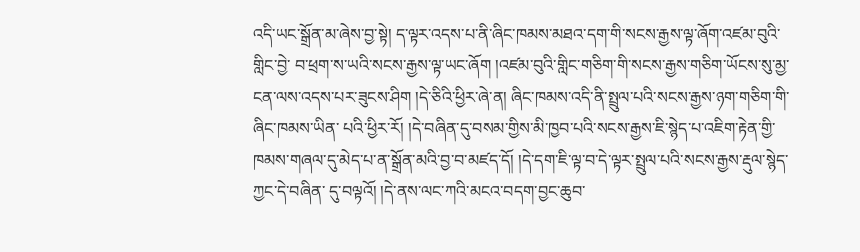འདི་ཡང་སྒྲོན་མ་ཞེས་བྱ་སྟེ། ད་ལྟར་འདས་པ་ནི་ཞིང་ཁམས་མཐའ་དག་གི་སངས་རྒྱས་ལྟ་ཞོག་འཛམ་བུའི་གླིང་བྱེ་ བ་ཕྲག་ས་ཡའི་སངས་རྒྱས་ལྟ་ཡང་ཞོག །འཛམ་བུའི་གླིང་གཅིག་གི་སངས་རྒྱས་གཅིག་ཡོངས་སུ་མྱ་ངན་ལས་འདས་པར་ཟུངས་ཤིག །དེ་ཅིའི་ཕྱིར་ཞེ་ན། ཞིང་ཁམས་འདི་ནི་སྤྲུལ་པའི་སངས་རྒྱས་ཉག་གཅིག་གི་ཞིང་ཁམས་ཡིན་ པའི་ཕྱིར་རོ། །དེ་བཞིན་དུ་བསམ་གྱིས་མི་ཁྱབ་པའི་སངས་རྒྱས་ཇི་སྙེད་པ་འཇིག་རྟེན་གྱི་ཁམས་གཞལ་དུ་མེད་པ་ན་སྒྲོན་མའི་བྱ་བ་མཛད་དོ། །དེ་དག་ཇི་ལྟ་བ་དེ་ལྟར་སྤྲུལ་པའི་སངས་རྒྱས་རྡུལ་སྙེད་ཀྱང་དེ་བཞིན་ དུ་བལྟའོ། །དེ་ནས་ལང་ཀའི་མངའ་བདག་བྱང་ཆུབ་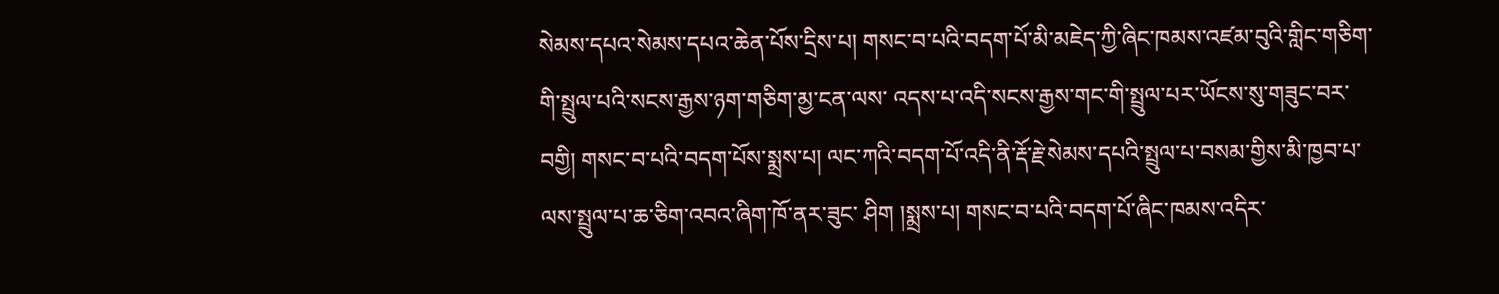སེམས་དཔའ་སེམས་དཔའ་ཆེན་པོས་དྲིས་པ། གསང་བ་པའི་བདག་པོ་མི་མཇེད་ཀྱི་ཞིང་ཁམས་འཛམ་བུའི་གླིང་གཅིག་གི་སྤྲུལ་པའི་སངས་རྒྱས་ཉག་གཅིག་མྱ་ངན་ལས་ འདས་པ་འདི་སངས་རྒྱས་གང་གི་སྤྲུལ་པར་ཡོངས་སུ་གཟུང་བར་བགྱི། གསང་བ་པའི་བདག་པོས་སྨྲས་པ། ལང་ཀའི་བདག་པོ་འདི་ནི་རྡོ་རྗེ་སེམས་དཔའི་སྤྲུལ་པ་བསམ་གྱིས་མི་ཁྱབ་པ་ལས་སྤྲུལ་པ་ཆ་ཅིག་འབའ་ཞིག་ཁོ་ནར་ཟུང་ ཤིག །སྨྲས་པ། གསང་བ་པའི་བདག་པོ་ཞིང་ཁམས་འདིར་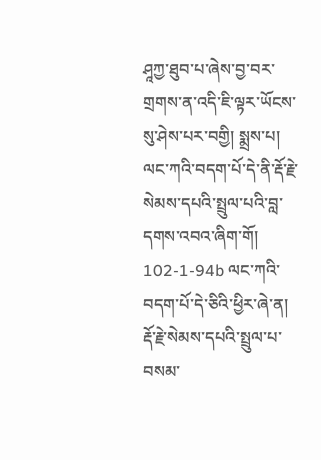ཤཱཀྱ་ཐུབ་པ་ཞེས་བྱ་བར་གྲགས་ན་འདི་ཇི་ལྟར་ཡོངས་སུ་ཤེས་པར་བགྱི། སྨྲས་པ། ལང་ཀའི་བདག་པོ་དེ་ནི་རྡོ་རྗེ་སེམས་དཔའི་སྤྲུལ་པའི་བླ་དགས་འབའ་ཞིག་གོ། 102-1-94b ལང་ཀའི་བདག་པོ་དེ་ཅིའི་ཕྱིར་ཞེ་ན། རྡོ་རྗེ་སེམས་དཔའི་སྤྲུལ་པ་བསམ་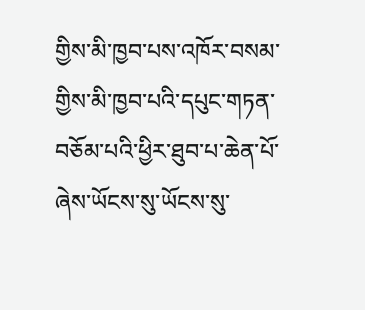གྱིས་མི་ཁྱབ་པས་འཁོར་བསམ་གྱིས་མི་ཁྱབ་པའི་དཔུང་གཏན་བཅོམ་པའི་ཕྱིར་ཐུབ་པ་ཆེན་པོ་ཞེས་ཡོངས་སུ་ཡོངས་སུ་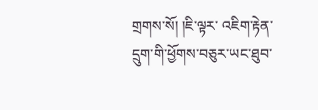གྲགས་སོ། །ཇི་ལྟར་ འཇིག་རྟེན་དྲུག་གི་ཕྱོགས་བཅུར་ཡང་ཐུབ་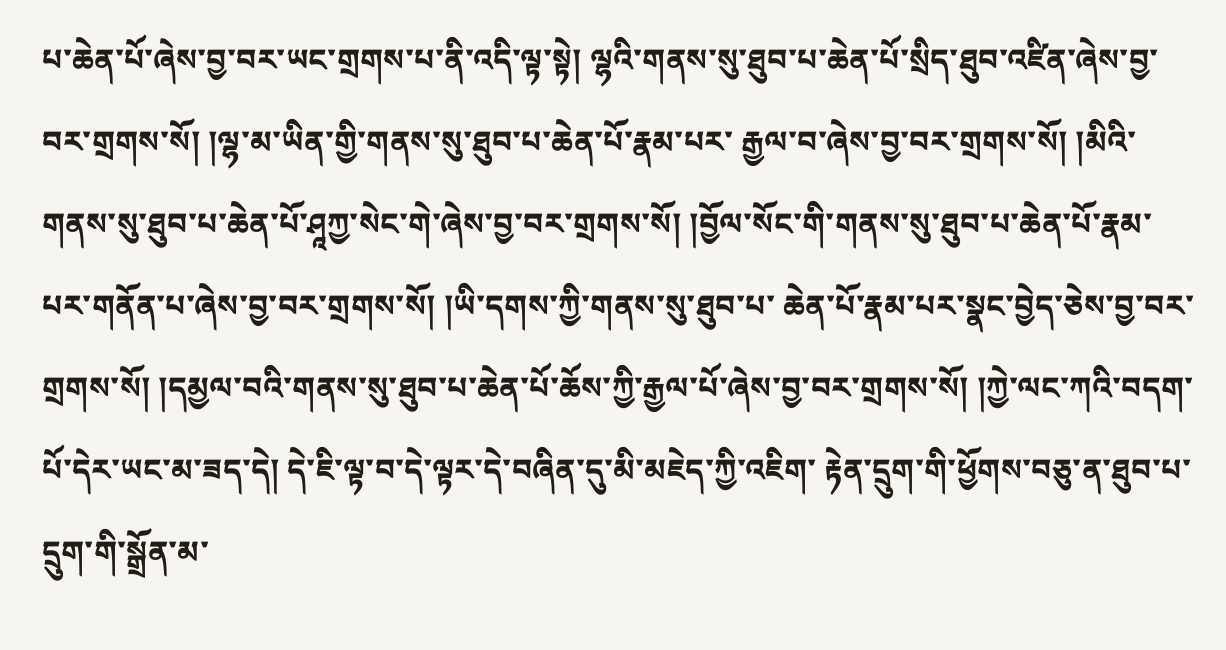པ་ཆེན་པོ་ཞེས་བྱ་བར་ཡང་གྲགས་པ་ནི་འདི་ལྟ་སྟེ། ལྷའི་གནས་སུ་ཐུབ་པ་ཆེན་པོ་སྲིད་ཐུབ་འཛིན་ཞེས་བྱ་བར་གྲགས་སོ། །ལྷ་མ་ཡིན་གྱི་གནས་སུ་ཐུབ་པ་ཆེན་པོ་རྣམ་པར་ རྒྱལ་བ་ཞེས་བྱ་བར་གྲགས་སོ། །མིའི་གནས་སུ་ཐུབ་པ་ཆེན་པོ་ཤཱཀྱ་སེང་གེ་ཞེས་བྱ་བར་གྲགས་སོ། །བྱོལ་སོང་གི་གནས་སུ་ཐུབ་པ་ཆེན་པོ་རྣམ་པར་གནོན་པ་ཞེས་བྱ་བར་གྲགས་སོ། །ཡི་དགས་ཀྱི་གནས་སུ་ཐུབ་པ་ ཆེན་པོ་རྣམ་པར་སྣང་བྱེད་ཅེས་བྱ་བར་གྲགས་སོ། །དམྱལ་བའི་གནས་སུ་ཐུབ་པ་ཆེན་པོ་ཆོས་ཀྱི་རྒྱལ་པོ་ཞེས་བྱ་བར་གྲགས་སོ། །ཀྱེ་ལང་ཀའི་བདག་པོ་དེར་ཡང་མ་ཟད་དེ། དེ་ཇི་ལྟ་བ་དེ་ལྟར་དེ་བཞིན་དུ་མི་མཇེད་ཀྱི་འཇིག་ རྟེན་དྲུག་གི་ཕྱོགས་བཅུ་ན་ཐུབ་པ་དྲུག་གི་སྒྲོན་མ་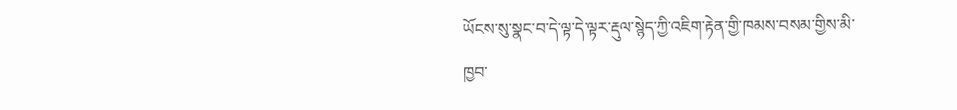ཡོངས་སུ་སྣང་བ་དེ་ལྟ་དེ་ལྟར་རྡུལ་སྙེད་ཀྱི་འཇིག་རྟེན་གྱི་ཁམས་བསམ་གྱིས་མི་ཁྱབ་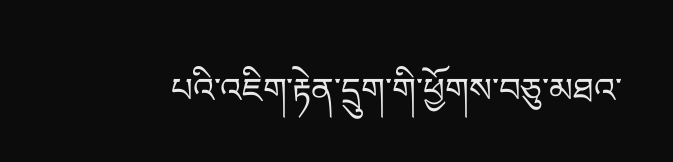པའི་འཇིག་རྟེན་དྲུག་གི་ཕྱོགས་བཅུ་མཐའ་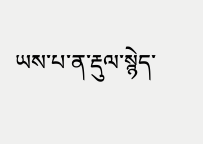ཡས་པ་ན་རྡུལ་སྙེད་